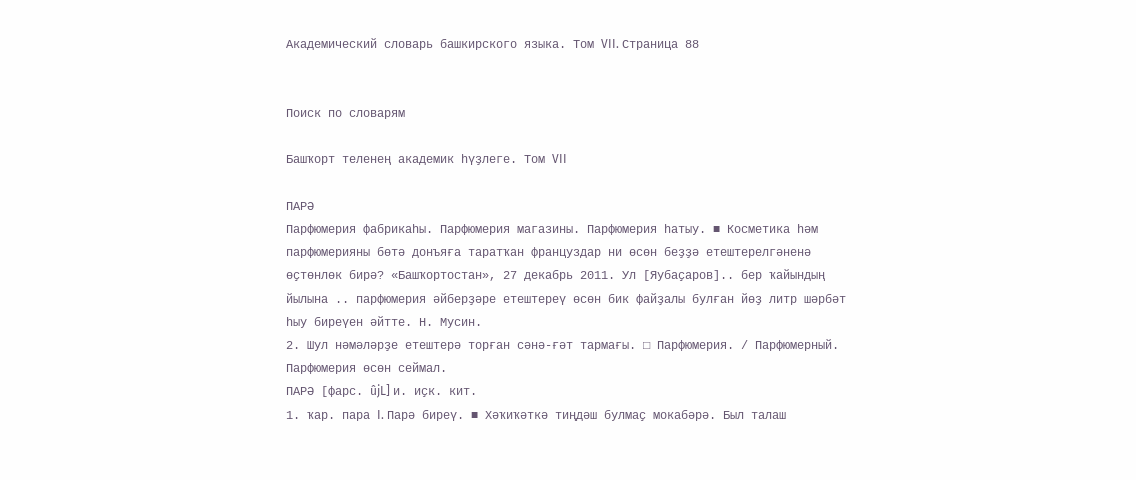Академический словарь башкирского языка. Том VII. Страница 88


Поиск по словарям

Башҡорт теленең академик һүҙлеге. Том VII

ПАРӘ
Парфюмерия фабрикаһы. Парфюмерия магазины. Парфюмерия һатыу. ■ Косметика һәм парфюмерияны бөтә донъяға таратҡан француздар ни өсөн беҙҙә етештерелгәненә өҫтөнлөк бирә? «Башҡортостан», 27 декабрь 2011. Ул [Яубаҫаров].. бер ҡайындың йылына .. парфюмерия әйберҙәре етештереү өсөн бик файҙалы булған йөҙ литр шәрбәт һыу биреүен әйтте. Н. Мусин.
2. Шул нәмәләрҙе етештерә торған сәнә-ғәт тармағы. □ Парфюмерия. / Парфюмерный. Парфюмерия өсөн сеймал.
ПАРӘ [фарс. ûjL] и. иҫк. кит.
1. ҡар. пара I. Парә биреү. ■ Хәҡиҡәткә тиңдәш булмаҫ мокабәрә. Был талаш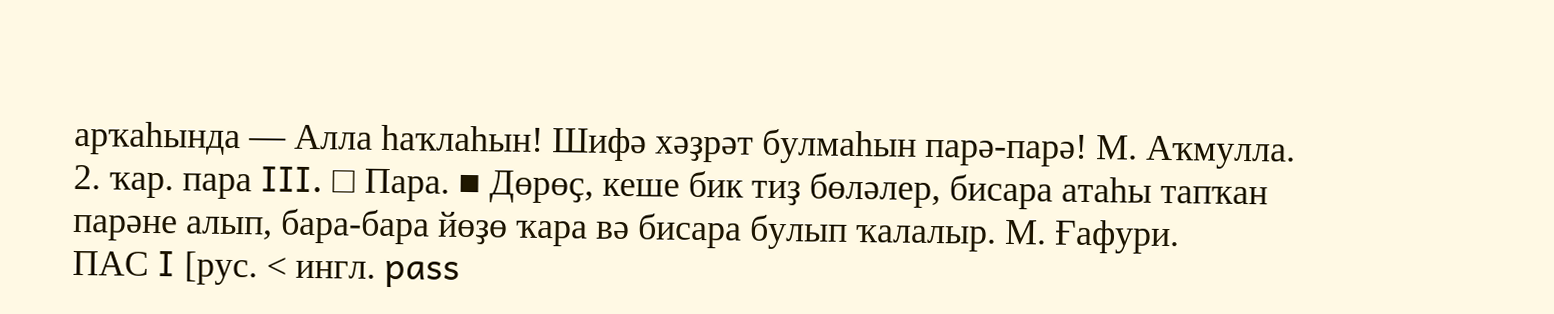арҡаһында — Алла һаҡлаһын! Шифә хәҙрәт булмаһын парә-парә! М. Аҡмулла.
2. ҡар. пара III. □ Пара. ■ Дөрөҫ, кеше бик тиҙ бөләлер, бисара атаһы тапҡан парәне алып, бара-бара йөҙө ҡара вә бисара булып ҡалалыр. М. Ғафури.
ПАС I [рус. < ингл. pass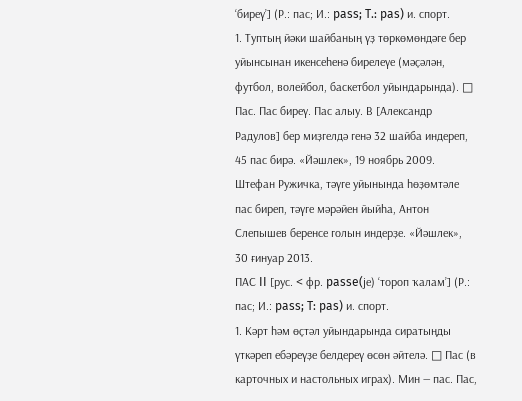‘биреү’] (Р.: пас; И.: pass; T.: pas) и. спорт.
1. Туптың йәки шайбаның үҙ төркөмөндәге бер уйынсынан икенсеһенә бирелеүе (мәҫәлән, футбол, волейбол, баскетбол уйындарында). □ Пас. Пас биреү. Пас алыу. В [Александр Радулов] бер миҙгелдә генә 32 шайба индереп, 45 пас бирә. «Йәшлек», 19 ноябрь 2009. Штефан Ружичка, тәүге уйынында һөҙөмтәле пас биреп, тәүге мәрәйен йыйһа, Антон Слепышев беренсе голын индерҙе. «Йәшлек», 30 ғинуар 2013.
ПАС II [рус. < фр. passe(jе) ‘тороп ҡалам’] (Р.: пас; И.: pass; T: pas) и. спорт.
1. Кәрт һәм өҫтәл уйындарында сиратыңды үткәреп ебәреүҙе белдереү өсөн әйтелә. □ Пас (в карточных и настольных играх). Мин — пас. Пас,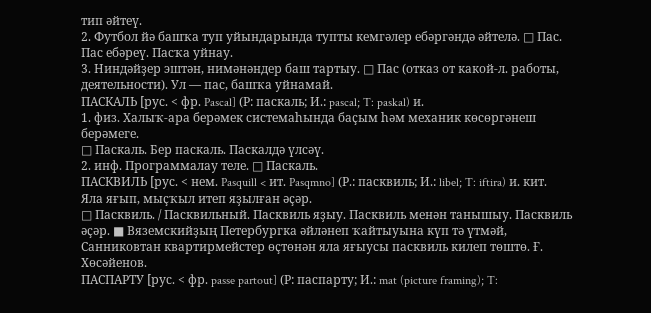тип әйтеү.
2. Футбол йә башҡа туп уйындарында тупты кемгәлер ебәргәндә әйтелә. □ Пас. Пас ебәреү. Пасҡа уйнау.
3. Ниндәйҙер эштән, нимәнәндер баш тартыу. □ Пас (отказ от какой-л. работы, деятельности). Ул — пас, башҡа уйнамай.
ПАСКАЛЬ [рус. < фр. Pascal] (Р: паскаль; И.: pascal; T: paskal) и.
1. физ. Халыҡ-ара берәмек системаһында баҫым һәм механик көсөргәнеш берәмеге.
□ Паскаль. Бер паскаль. Паскалдә үлсәү.
2. инф. Программалау теле. □ Паскаль.
ПАСКВИЛЬ [рус. < нем. Pasquill < ит. Pasqmno] (Р.: пасквиль; И.: libel; T: iftira) и. кит.
Яла яғып, мыҫҡыл итеп яҙылған әҫәр.
□ Пасквиль. / Пасквильный. Пасквиль яҙыу. Пасквиль менән танышыу. Пасквиль әҫәр. ■ Вяземскийҙың Петербургка әйләнеп ҡайтыуына күп тә үтмәй, Санниковтан квартирмейстер өҫтөнән яла яғыусы пасквиль килеп төштө. Ғ. Хөсәйенов.
ПАСПАРТУ [рус. < фр. passe partout] (Р: паспарту; И.: mat (picture framing); T: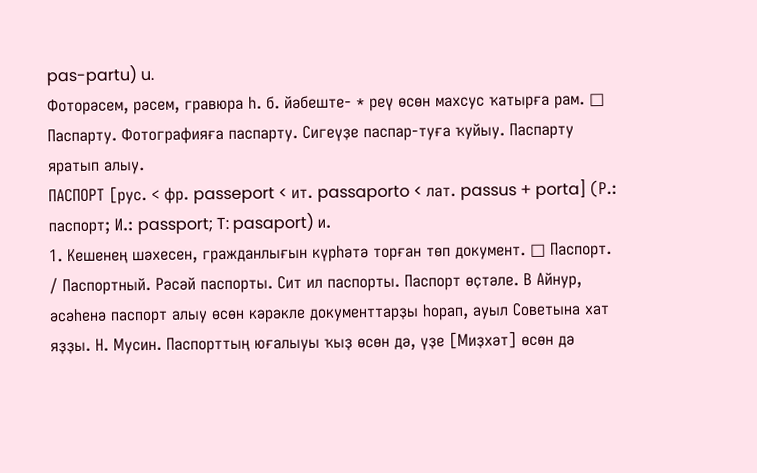pas-partu) u.
Фоторәсем, рәсем, гравюра һ. б. йәбеште- * реү өсөн махсус ҡатырға рам. □ Паспарту. Фотографияға паспарту. Сигеүҙе паспар-туға ҡуйыу. Паспарту яратып алыу.
ПАСПОРТ [рус. < фр. passeport < ит. passaporto < лат. passus + porta] (Р.: паспорт; И.: passport; T: pasaport) и.
1. Кешенең шәхесен, гражданлығын күрһәтә торған төп документ. □ Паспорт. / Паспортный. Рәсәй паспорты. Сит ил паспорты. Паспорт өҫтәле. В Айнур, әсәһенә паспорт алыу өсөн кәрәкле документтарҙы һорап, ауыл Советына хат яҙҙы. Н. Мусин. Паспорттың юғалыуы ҡыҙ өсөн дә, үҙе [Миҙхәт] өсөн дә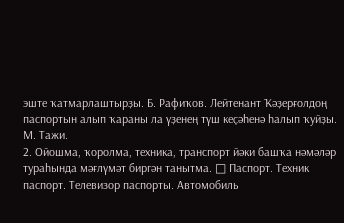эште ҡатмарлаштырҙы. Б. Рафиҡов. Лейтенант Ҡәҙерғолдоң паспортын алып ҡараны ла үҙенең түш кеҫәһенә һалып ҡуйҙы. М. Тажи.
2. Ойошма, ҡоролма, техника, транспорт йәки башҡа нәмәләр тураһында мәғлүмәт биргән танытма. □ Паспорт. Техник паспорт. Телевизор паспорты. Автомобиль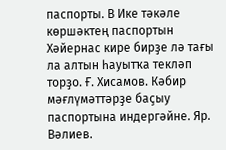паспорты. В Ике тәкәле көршәктең паспортын Хәйернас кире бирҙе лә тағы ла алтын һауытҡа текләп торҙо. Ғ. Хисамов. Кәбир мәғлүмәттәрҙе баҫыу паспортына индергәйне. Яр. Вәлиев.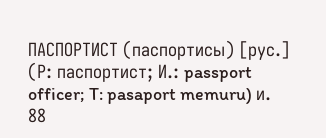ПАСПОРТИСТ (паспортисы) [рус.] (Р: паспортист; И.: passport officer; T: pasaport memuru) и.
88